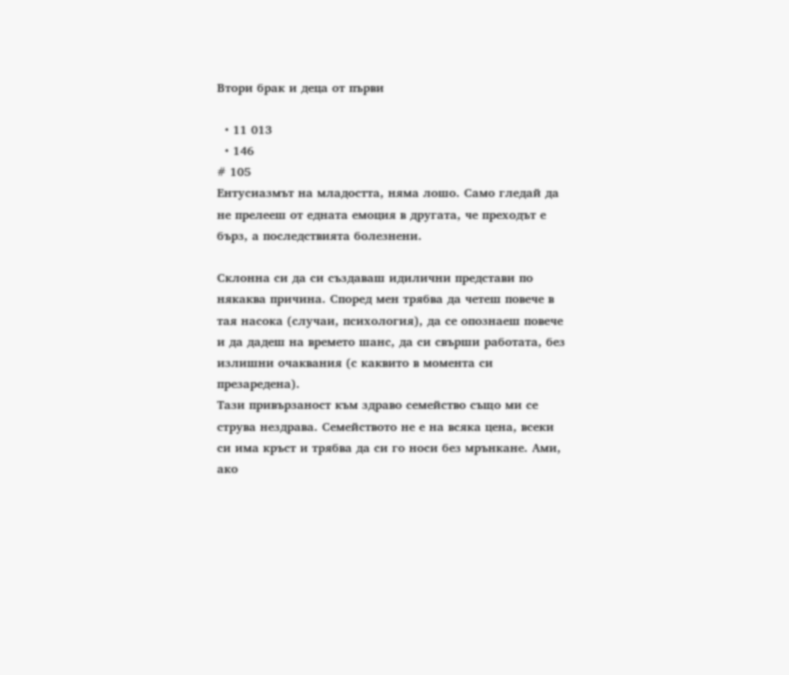Втори брак и деца от първи

  • 11 013
  • 146
# 105
Ентусиазмът на младостта, няма лошо. Само гледай да не прелееш от едната емоция в другата, че преходът е бърз, а последствията болезнени.

Склонна си да си създаваш идилични представи по някаква причина. Според мен трябва да четеш повече в тая насока (случаи, психология), да се опознаеш повече и да дадеш на времето шанс, да си свърши работата, без излишни очаквания (с каквито в момента си презаредена).
Тази привързаност към здраво семейство също ми се струва нездрава. Семейството не е на всяка цена, всеки си има кръст и трябва да си го носи без мрънкане. Ами, ако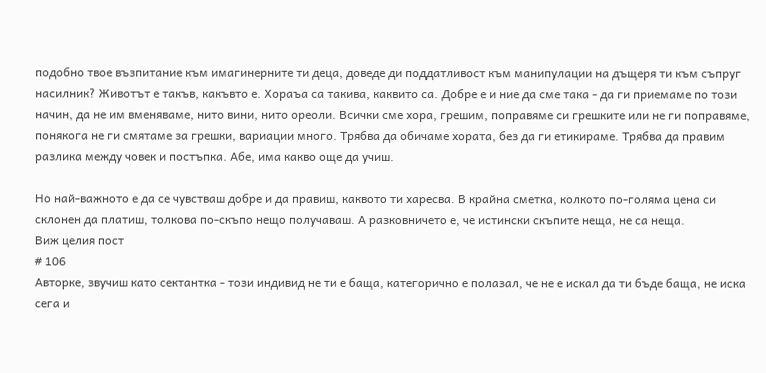подобно твое възпитание към имагинерните ти деца, доведе ди поддатливост към манипулации на дъщеря ти към съпруг насилник? Животът е такъв, какъвто е. Хораъа са такива, каквито са. Добре е и ние да сме така - да ги приемаме по този начин, да не им вменяваме, нито вини, нито ореоли. Всички сме хора, грешим, поправяме си грешките или не ги поправяме, понякога не ги смятаме за грешки, вариации много. Трябва да обичаме хората, без да ги етикираме. Трябва да правим разлика между човек и постъпка. Абе, има какво още да учиш.

Но най-важното е да се чувстваш добре и да правиш, каквото ти харесва. В крайна сметка, колкото по-голяма цена си склонен да платиш, толкова по-скъпо нещо получаваш. А разковничето е, че истински скъпите неща, не са неща.
Виж целия пост
# 106
Авторке, звучиш като сектантка - този индивид не ти е баща, категорично е полазал, че не е искал да ти бъде баща, не иска сега и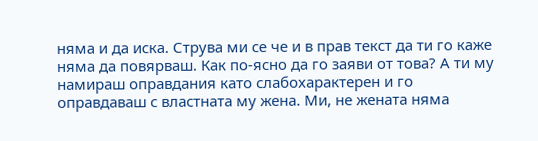няма и да иска. Струва ми се че и в прав текст да ти го каже няма да повярваш. Как по-ясно да го заяви от това? А ти му намираш оправдания като слабохарактерен и го оправдаваш с властната му жена. Ми, не жената няма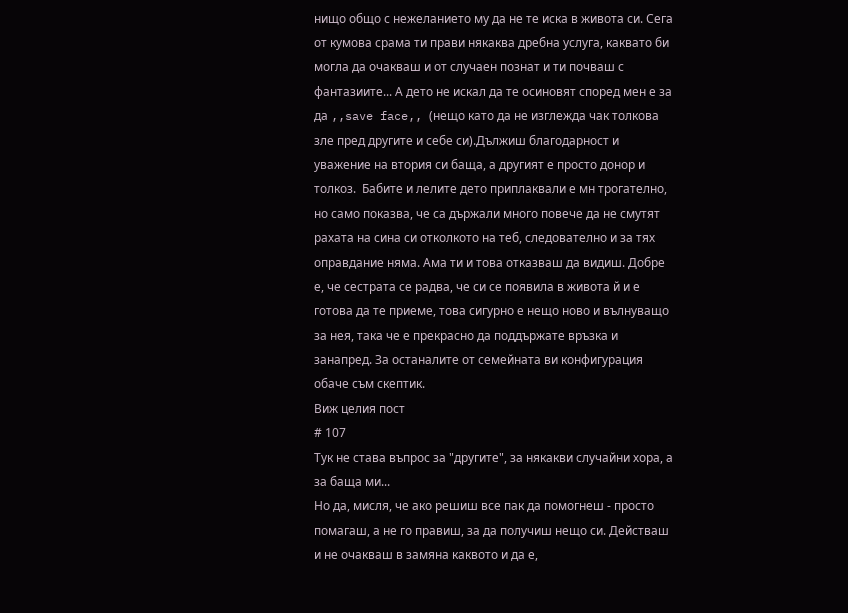нищо общо с нежеланието му да не те иска в живота си. Сега от кумова срама ти прави някаква дребна услуга, каквато би могла да очакваш и от случаен познат и ти почваш с фантазиите... А дето не искал да те осиновят според мен е за да ,,save face,, (нещо като да не изглежда чак толкова зле пред другите и себе си).Дължиш благодарност и уважение на втория си баща, а другият е просто донор и толкоз.  Бабите и лелите дето приплаквали е мн трогателно, но само показва, че са държали много повече да не смутят рахата на сина си отколкото на теб, следователно и за тях оправдание няма. Ама ти и това отказваш да видиш. Добре е, че сестрата се радва, че си се появила в живота й и е готова да те приеме, това сигурно е нещо ново и вълнуващо за нея, така че е прекрасно да поддържате връзка и занапред. За останалите от семейната ви конфигурация обаче съм скептик.
Виж целия пост
# 107
Tук не става въпрос за "другите", за някакви случайни хора, а за баща ми...
Но да, мисля, че ако решиш все пак да помогнеш - просто помагаш, а не го правиш, за да получиш нещо си. Действаш и не очакваш в замяна каквото и да е,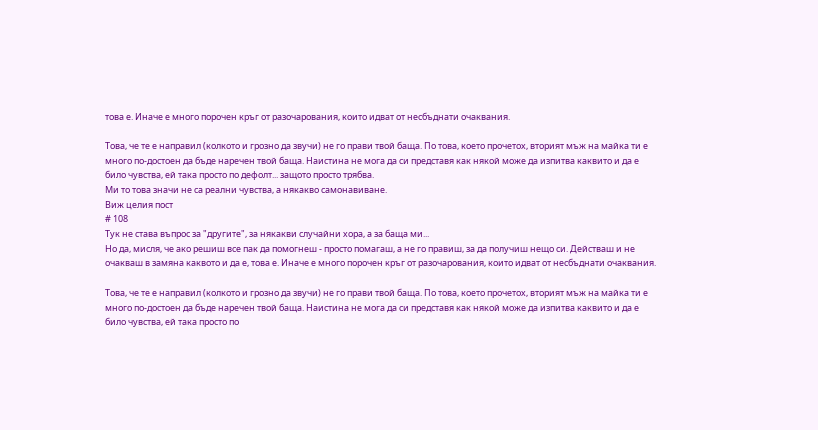това е. Иначе е много порочен кръг от разочарования, които идват от несбъднати очаквания.

Това, че те е направил (колкото и грозно да звучи) не го прави твой баща. По това, което прочетох, вторият мъж на майка ти е много по-достоен да бъде наречен твой баща. Наистина не мога да си представя как някой може да изпитва каквито и да е било чувства, ей така просто по дефолт... защото просто трябва.
Ми то това значи не са реални чувства, а някакво самонавиване.
Виж целия пост
# 108
Tук не става въпрос за "другите", за някакви случайни хора, а за баща ми...
Но да, мисля, че ако решиш все пак да помогнеш - просто помагаш, а не го правиш, за да получиш нещо си. Действаш и не очакваш в замяна каквото и да е, това е. Иначе е много порочен кръг от разочарования, които идват от несбъднати очаквания.

Това, че те е направил (колкото и грозно да звучи) не го прави твой баща. По това, което прочетох, вторият мъж на майка ти е много по-достоен да бъде наречен твой баща. Наистина не мога да си представя как някой може да изпитва каквито и да е било чувства, ей така просто по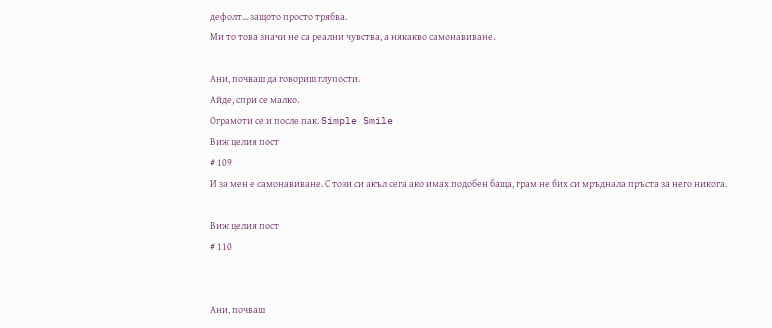дефолт... защото просто трябва.
Ми то това значи не са реални чувства, а някакво самонавиване.

Ани, почваш да говориш глупости.
Айде, спри се малко.
Ограмоти се и после пак. Simple Smile
Виж целия пост
# 109
И за мен е самонавиване. С този си акъл сега ако имах подобен баща, грам не бих си мръднала пръста за него никога.

Виж целия пост
# 110


Ани, почваш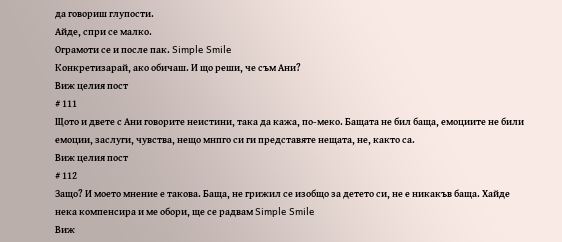да говориш глупости.
Айде, спри се малко.
Ограмоти се и после пак. Simple Smile
Конкретизарай, ако обичаш. И що реши, че съм Ани?
Виж целия пост
# 111
Щото и двете с Ани говорите неистини, така да кажа, по-меко. Бащата не бил баща, емоциите не били емоции, заслуги, чувства, нещо мнпго си ги представяте нещата, не, както са.
Виж целия пост
# 112
Защо? И моето мнение е такова. Баща, не грижил се изобщо за детето си, не е никакъв баща. Хайде нека компенсира и ме обори, ще се радвам Simple Smile
Виж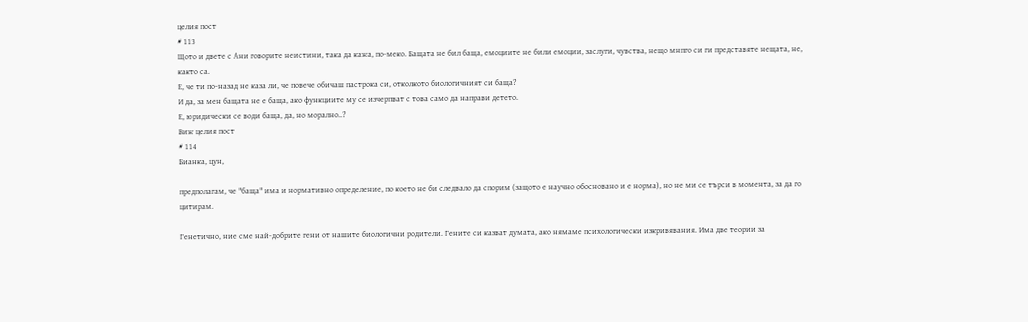целия пост
# 113
Щото и двете с Ани говорите неистини, така да кажа, по-меко. Бащата не бил баща, емоциите не били емоции, заслуги, чувства, нещо мнпго си ги представяте нещата, не, както са.
Е, че ти по-назад не каза ли, че повече обичаш пастрока си, отколкото биологичният си баща?
И да, за мен бащата не е баща, ако функциите му се изчерпват с това само да направи детето.
Е, юридически се води баща, да, но морално..?
Виж целия пост
# 114
Бианка, цун,

предполагам, че "баща" има и нормативно определение, по което не би следвало да спорим (защото е научно обосновано и е норма), но не ми се търси в момента, за да го цитирам.

Генетично, ние сме най-добрите гени от нашите биологични родители. Гените си казват думата, ако нямаме психологически изкривявания. Има две теории за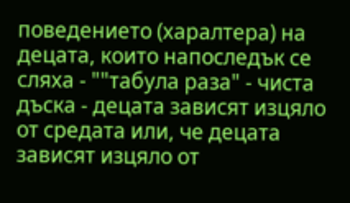поведението (харалтера) на децата, които напоследък се сляха - ""табула раза" - чиста дъска - децата зависят изцяло от средата или, че децата зависят изцяло от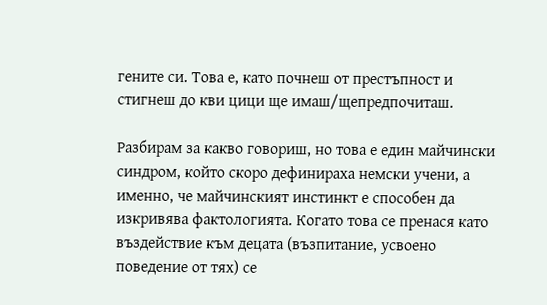гените си. Това е, като почнеш от престъпност и стигнеш до кви цици ще имаш/щепредпочиташ.

Разбирам за какво говориш, но това е един майчински синдром, който скоро дефинираха немски учени, а именно, че майчинският инстинкт е способен да изкривява фактологията. Когато това се пренася като въздействие към децата (възпитание, усвоено поведение от тях) се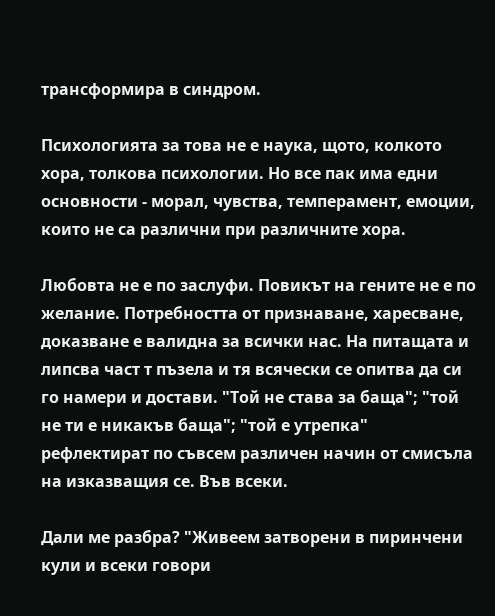трансформира в синдром.

Психологията за това не е наука, щото, колкото хора, толкова психологии. Но все пак има едни основности - морал, чувства, темперамент, емоции, които не са различни при различните хора.

Любовта не е по заслуфи. Повикът на гените не е по желание. Потребността от признаване, харесване, доказване е валидна за всички нас. На питащата и липсва част т пъзела и тя всячески се опитва да си го намери и достави. "Той не става за баща"; "той не ти е никакъв баща"; "той е утрепка" рефлектират по съвсем различен начин от смисъла на изказващия се. Във всеки.

Дали ме разбра? "Живеем затворени в пиринчени кули и всеки говори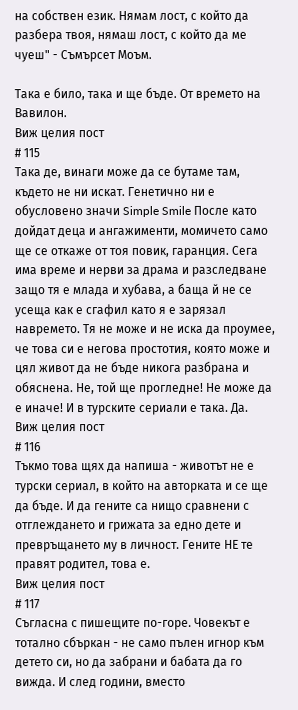на собствен език. Нямам лост, с който да разбера твоя, нямаш лост, с който да ме чуеш" - Съмърсет Моъм.

Така е било, така и ще бъде. От времето на Вавилон.
Виж целия пост
# 115
Така де, винаги може да се бутаме там, където не ни искат. Генетично ни е обусловено значи Simple Smile После като дойдат деца и ангажименти, момичето само ще се откаже от тоя повик, гаранция. Сега има време и нерви за драма и разследване защо тя е млада и хубава, а баща й не се усеща как е сгафил като я е зарязал навремето. Тя не може и не иска да проумее, че това си е негова простотия, която може и цял живот да не бъде никога разбрана и обяснена. Не, той ще прогледне! Не може да е иначе! И в турските сериали е така. Да.
Виж целия пост
# 116
Тъкмо това щях да напиша - животът не е турски сериал, в който на авторката и се ще да бъде. И да гените са нищо сравнени с отглеждането и грижата за едно дете и превръщането му в личност. Гените НЕ те правят родител, това е.
Виж целия пост
# 117
Съгласна с пишещите по-горе. Човекът е тотално сбъркан - не само пълен игнор към детето си, но да забрани и бабата да го вижда. И след години, вместо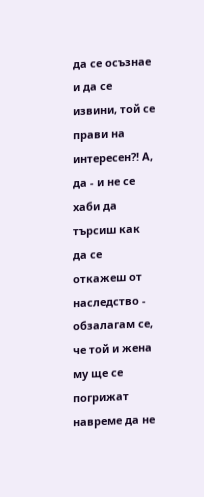да се осъзнае и да се извини, той се прави на интересен?! А, да - и не се хаби да търсиш как да се откажеш от наследство - обзалагам се, че той и жена му ще се погрижат навреме да не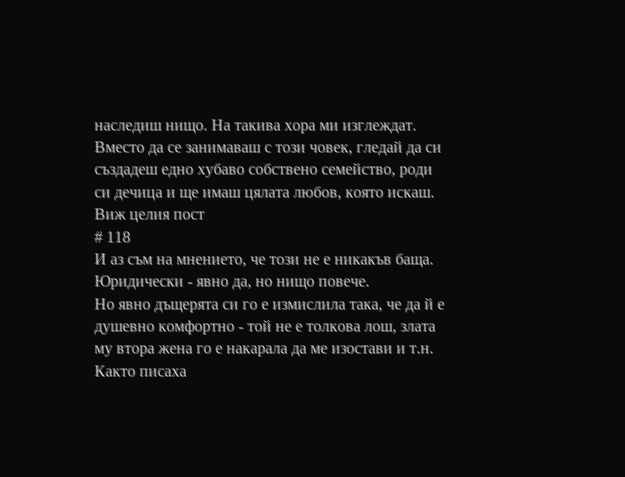наследиш нищо. На такива хора ми изглеждат. Вместо да се занимаваш с този човек, гледай да си създадеш едно хубаво собствено семейство, роди си дечица и ще имаш цялата любов, която искаш.
Виж целия пост
# 118
И аз съм на мнението, че този не е никакъв баща. Юридически - явно да, но нищо повече.
Но явно дъщерята си го е измислила така, че да й е душевно комфортно - той не е толкова лош, злата му втора жена го е накарала да ме изостави и т.н.
Както писаха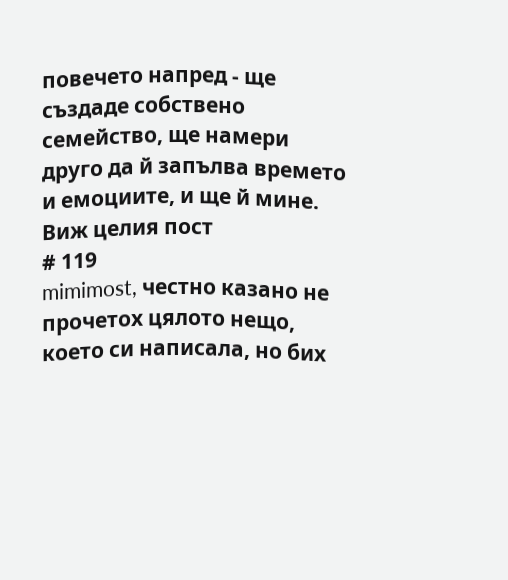повечето напред - ще създаде собствено семейство, ще намери друго да й запълва времето и емоциите, и ще й мине.
Виж целия пост
# 119
mimimost, честно казано не прочетох цялото нещо, което си написала, но бих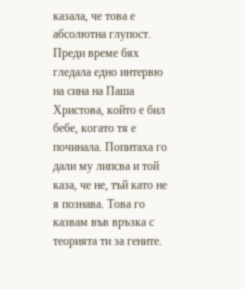казала, че това е абсолютна глупост.
Преди време бях гледала едно интервю на сина на Паша Христова, който е бил бебе, когато тя е починала. Попитаха го дали му липсва и той каза, че не, тъй като не я познава. Това го казвам във връзка с теорията ти за гените.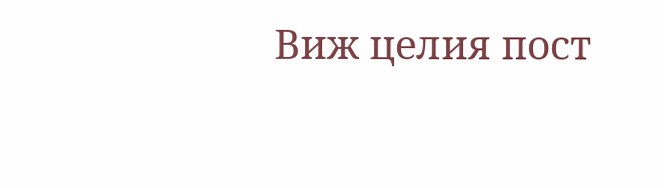Виж целия пост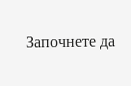Започнете да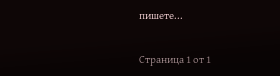пишете...

Страница 1 от 1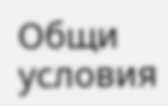Общи условия